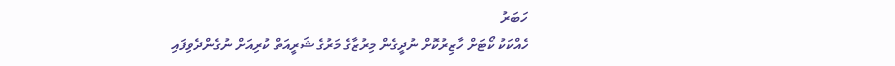ހަބަރު
ހެއްކަކު ކޯޓަށް ހާޒިރުކޮށް ނުދީގެން މިރުޒާގެ މަރުގެ ޝަރީއަތް ކުރިއަށް ނުގެންދެވިފައި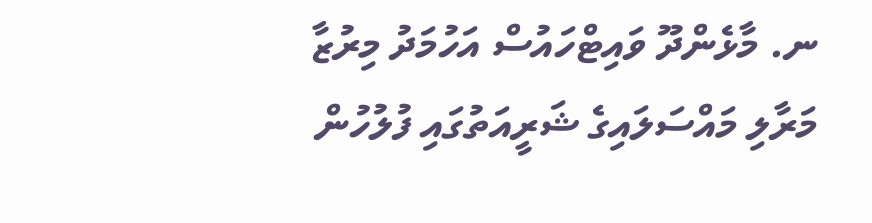ނ. މާޅެންދޫ ވައިޓްހައުސް އަހުމަދު މިރުޒާ މަރާލި މައްސަލައިގެ ޝަރީއަތުގައި ފުލުހުން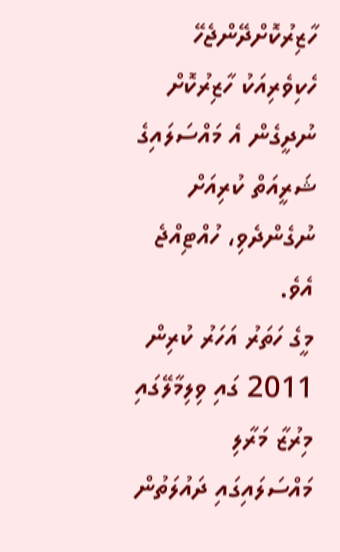ހާޒިރުކޮށްދޭންޖެހޭ ހެކިވެރިއަކު ހާޒިރުކޮށް ނުދީގެން އެ މައްސަލައިގެ ޝަރީއަތް ކުރިއަށް ނުގެންދެވި، ހުއްޓިއްޖެ އެވެ.
މީގެ ހަތަރު އަހަރު ކުރިން 2011 ގައި ވިލިމާލޭގައި މިރުޒާ މަރާލި މައްސަލައިގައި ދައުލަތުން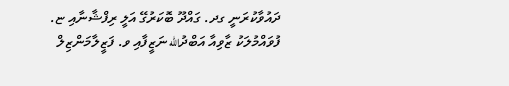ދައުވާކުރަނީ ގދ. ގައްދޫ ބޮކަރުގޭ އަލީ ރިފްޝާނާއި ޏ. ފުވައްމުލަކު ޒާވިއާ އަބްދުالله ނަޒީފާއި ވ. ފަޒީލާމަންޒިލް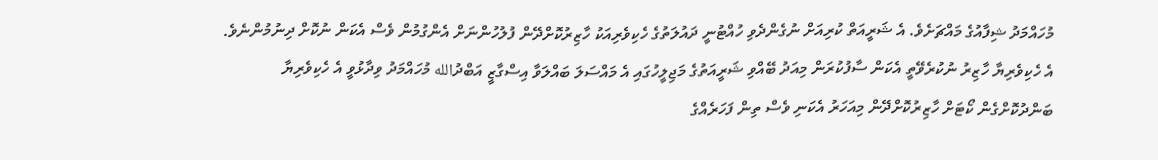މުހައްމަދު ޝިފާއުގެ މައްޗަށެވެ. އެ ޝަރީއަތް ކުރިއަށް ނުގެންދެވި ހުއްޓުނީ ދައުލަތުގެ ހެކިވެރިއަކު ހާޒިރުކޮށްދޭން ފުލުހުންނަށް އެންގުމުން ވެސް އެކަން ނުކޮށް ދިނުމުންނެވެ.
އެ ހެކިވެރިޔާ ހާޒިރު ނުކުރެވޭތީ އެކަން ސާފުކުރަން މިއަދު ބޭއްވި ޝަރީއަތުގެ މަޖިލީހުގައި އެ މައްސަލަ ބައްލަވާ އިސްގާޒީ އަބްދުالله މުހައްމަދު ވިދާޅުވީ އެ ހެކިވެރިޔާ ބަންދުކޮށްގެން ކޯޓަށް ހާޒިރުކޮށްދޭން މިއަހަރު އެކަނި ވެސް ތިން ފަހަރެއްގެ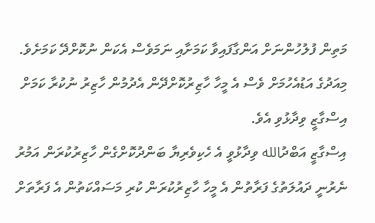މަތިން ފުލުހުންނަށް އަންގާފައިވާ ކަމަށާއި ނަމަވެސް އެކަން ނުކޮށްދޭ ކަމަށެވެ. މިއަދުގެ އަޑުއެހުމަށް ވެސް އެ މީހާ ހާޒިރުކޮށްދޭން އެދުމުން ހާޒިރު ނުކުރާ ކަމަށް އިސްގާޒީ ވިދާޅުވި އެވެ.
އިސްގާޒީ އަބްދުالله ވިދާޅުވީ އެ ހެކިވެރިޔާ ބަންދުކޮށްގެން ހާޒިރުކުރަން އަމުރު ނެރުނީ ދައުލަތުގެ ފަރާތުން އެ މީހާ ހާޒިރުކުރަން ކުރި މަސައްކަތުން އެ ފަރާތަށް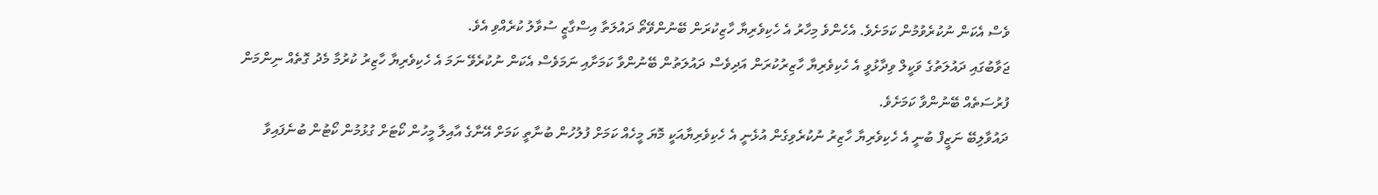ވެސް އެކަން ނުކުރެވުމުން ކަމަށެވެ. އެހެންވެ މިހާރު އެ ހެކިވެރިޔާ ހާޒިކުރަން ބޭނުންވޭތޯ ދައުލަތާ އިސްގާޒީ ސުވާލު ކުރެއްވި އެވެ.
ޖަވާބުގައި ދައުލަތުގެ ވަކީލް ވިދާޅުވީ އެ ހެކިވެރިޔާ ހާޒިރުކުރަން އަދިވެސް ދައުލަތުން ބޭނުންވާ ކަމަށާއި ނަމަވެސް އެކަން ނުކުރެވޭ ނަމަ އެ ހެކިވެރިޔާ ހާޒިރު ކުރުމާ މެދު ގޮތެއް ނިންމަން ފުރުސަތެއް ބޭނުންވާ ކަމަށެވެ.
ދައުވާލިބޭ ނަޒީފް ބުނީ އެ ހެކިވެރިޔާ ހާޒިރު ނުކުރެވިގެން އުޅެނީ އެ ހެކިވެރިޔާއަކީ މޮޔަ މީހެއް ކަމަށް ފުލުހުން ބުނާތީ ކަމަށް އޭނާގެ އާއިލާ މީހުން ކޯޓަށް ގުޅުމުން ކޯޓުން ބުނެފައިވާ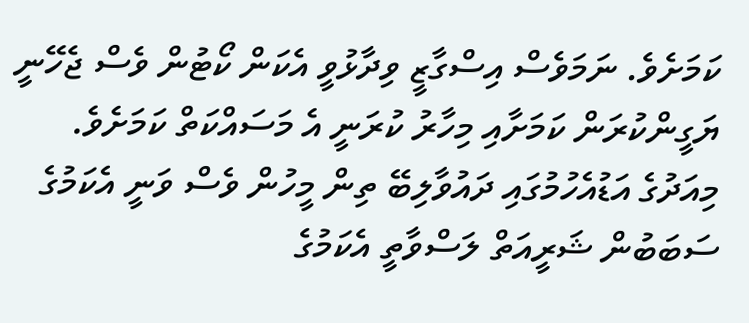ކަމަށެވެ. ނަމަވެސް އިސްގާޒީ ވިދާޅުވީ އެކަން ކޯޓުން ވެސް ޖެހޭނީ ޔަގީންކުރަން ކަމަށާއި މިހާރު ކުރަނީ އެ މަސައްކަތް ކަމަށެވެ.
މިއަދުގެ އަޑުއެހުމުގައި ދައުވާލިބޭ ތިން މީހުން ވެސް ވަނީ އެކަމުގެ ސަބަބުން ޝަރީއަތް ލަސްވާތީ އެކަމުގެ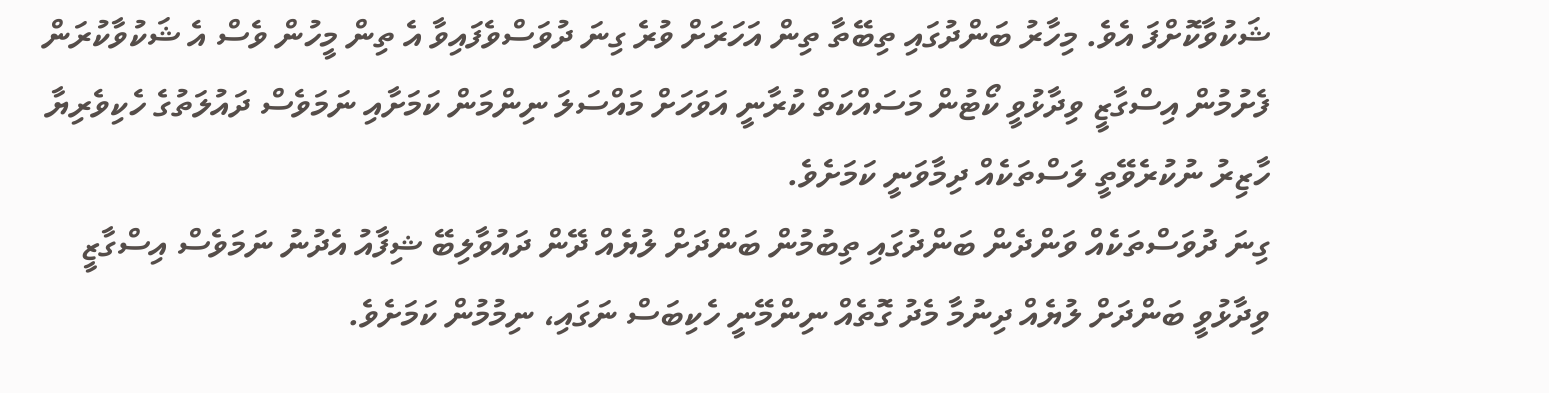ޝަކުވާކޮށްފަ އެވެ. މިހާރު ބަންދުގައި ތިބޭތާ ތިން އަހަރަށް ވުރެ ގިނަ ދުވަސްވެފައިވާ އެ ތިން މީހުން ވެސް އެ ޝަކުވާކުރަން ފެށުމުން އިސްގާޒީ ވިދާޅުވީ ކޯޓުން މަސައްކަތް ކުރާނީ އަވަހަށް މައްސަލަ ނިންމަން ކަމަށާއި ނަމަވެސް ދައުލަތުގެ ހެކިވެރިޔާ ހާޒިރު ނުކުރެވޭތީ ލަސްތަކެއް ދިމާވަނީ ކަމަށެވެ.
ގިނަ ދުވަސްތަކެއް ވަންދެން ބަންދުގައި ތިބުމުން ބަންދަށް ލުޔެއް ދޭން ދައުވާލިބޭ ޝިފާއު އެދުނު ނަމަވެސް އިސްގާޒީ ވިދާޅުވީ ބަންދަށް ލުޔެއް ދިނުމާ މެދު ގޮތެއް ނިންމޭނީ ހެކިބަސް ނަގައި، ނިމުމުން ކަމަށެވެ.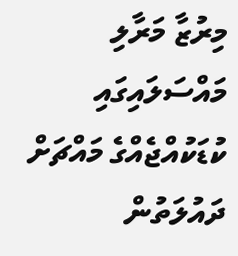މިރުޒާ މަރާލި މައްސަލައިގައި ކުޑަކުއްޖެއްގެ މައްޗަށް ދައުލަތުން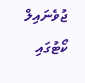ޖުވެނައިލް ކޯޓުގައި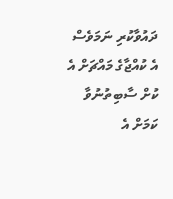ދައުވާކުރި ނަމަވެސް އެ ކުއްޖާގެ މައްޗަށް އެ ކުށް ސާބިތުނުވާ ކަމަށް އެ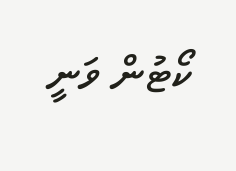ކޯޓުން ވަނީ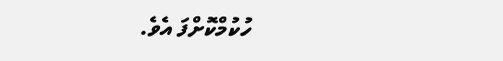ހުކުމްކޮށްފަ އެވެ.